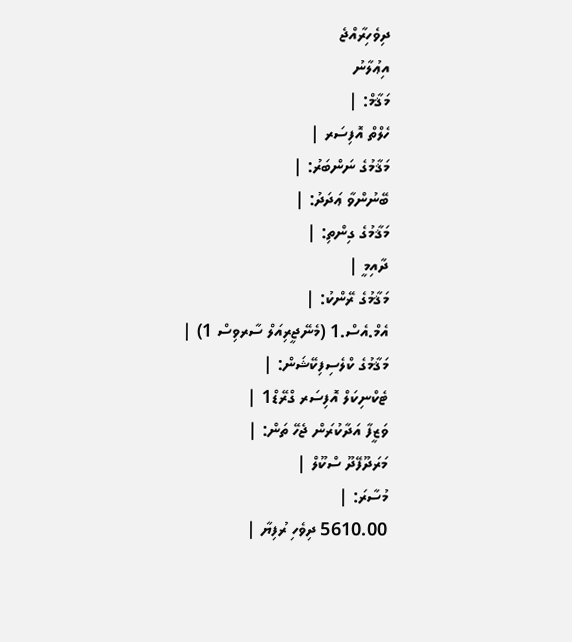ދިވެހިރާއްޖެ
އިޢުލާނު
މަޤާމް: |
ހެލްތް އޮފިސަރ |
މަޤާމުގެ ނަންބަރު: |
ބޭނުންވާ ޢަދަދު: |
މަޤާމުގެ ގިންތި: |
ދާއިމީ |
މަޤާމުގެ ރޭންކު: |
އެމް.އެސް.1 (މެނޭޖީރިއަލް ސާރވިސް 1) |
މަޤާމުގެ ކްލެސިފިކޭޝަން: |
ޓެކްނިކަލް އޮފިސަރ ގްރޭޑް1 |
ވަޒީފާ އަދާކުރަން ޖެހޭ ތަން: |
މަރަދޫފޭދޫ ސްކޫލް |
މުސާރަ: |
5610.00 ދިވެހި ރުފިޔާ |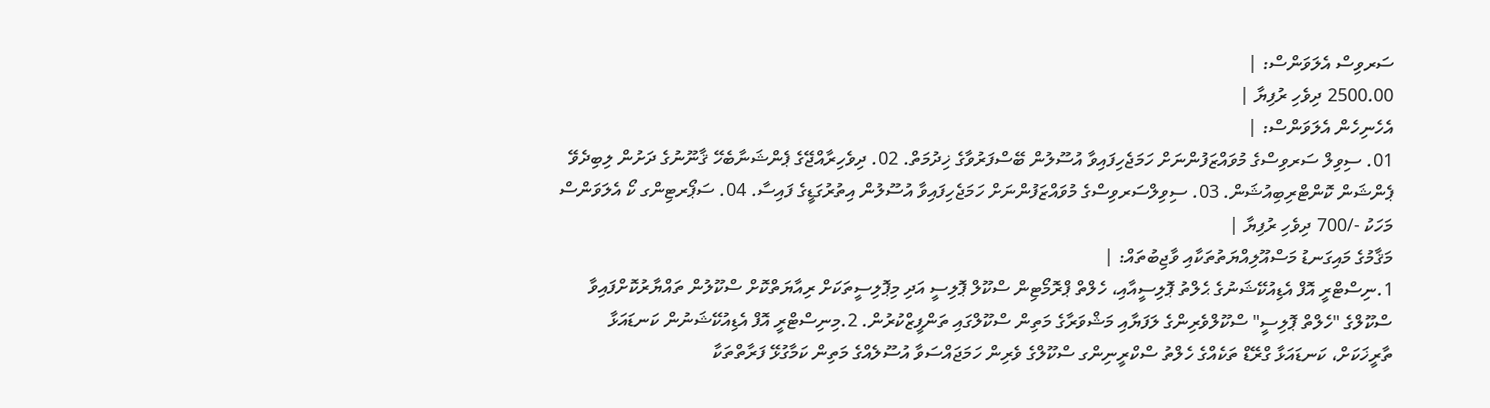ސަރވިސް އެލަވަންސް: |
2500.00 ދިވެހި ރުފިޔާ |
އެހެނިހެން އެލަވަންސް: |
01. ސިވިލް ސަރވިސްގެ މުވައްޒަފުންނަށް ހަމަޖެހިފައިވާ އުސޫލުން ބޭސްފަރުވާގެ ޚިދުމަތް. 02. ދިވެހިރާއްޖޭގެ ޕެންޝަނާބެހޭ ޤާނޫނުގެ ދަށުން ލިބިދެވޭ ޕެންޝަން ކޮންޓްރިބިއުޝަން. 03. ސިވިލްސަރވިސްގެ މުވައްޒަފުންނަށް ހަމަޖެހިފައިވާ އުސޫލުން އިތުރުގަޑީގެ ފައިސާ. 04. ސަޕޯރޓިންގ ކޯ އެލަވަންސް މަހަކު -/700 ދިވެހި ރުފިޔާ |
މަޤާމުގެ މައިގަނޑު މަސްއޫލިއްޔަތުތަކާއި ވާޖިބުތައް: |
1.ނިސްޓްރީ އޮފް އެޑިއުކޭޝަނުގެ ޙެލްތު ޕޮލިސީއާއި، ހެލްތް ޕްރޮމޯޓިން ސްކޫލް ޕޮލިސީ އަދި މިޕޮލިސީތަކަށް ރިއާޔަތްކޮށް ސްކޫލުން ތައްޔާރުކޮށްފައިވާ ސްކޫލްގެ "ހެލްތް ޕޮލިސީ" ސްކޫލްވެރިންގެ ލަފަޔާއި މަޝްވަރާގެ މަތިން ސްކޫލްގައި ތަންފީޒްކުރުން. 2.މިނިސްޓްރީ އޮފް އެޑިއުކޭޝަނުން ކަނޑައަޅާ ތާރީޚަކަށް، ކަނޑައަޅާ ގްރޭޑް ތަކެއްގެ ހެލްތު ސްކްރީނިންގ ސްކޫލްގެ ވެރިން ހަމަޖައްސަވާ އުސޫލެއްގެ މަތިން ކަމާގުޅޭ ފަރާތްތަކާ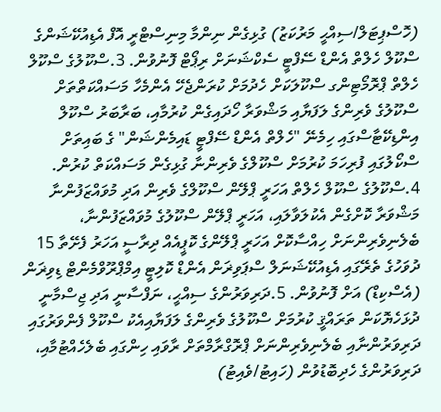(ހޮސްޕިޓަލް/ސިއްޙީ މަރުކަޒު) ގުޅިގެން ނިންމާ މިނިސްޓްރީ އޮފް އެޑިއުކޭޝަންގެ ސްކޫލް ހެލްތް އެންޑް ސޭފްޓީ ސެކްޝަނަށް ރިޕޯޓް ފޮނުވުން. 3.ސްކޫލުގެ ސްކޫލް ހެލްތް ޕްރޮމޯޓިންގ ސްކޫލަކަށް ހެދުމަށް ކުރަންޖެހޭ އެންމެހާ މަސައްކަތްތަށް ސްކޫލުގެ ވެރިންގެ ލަފަޔާއި މަޝްވަރާ ހޯދައިގެން ކުރުމާއި، ބަރާބަރު ސްކޫލް އިންޑިކޭޓާސްގައި ހިމެނޭ "ހެލްތް އެންޑް ސޭފްޓީ ޑައިމެންޝަން" ގެ ބައިތަށް ސްކޯލުގައި ފުރިހަމަ ކުރުމަށް ސްކޫލްގެ ވެރިންނާ ގުޅިގެން މަސައްކަތް ކުރުން. 4.ސްކޫލުގެ ސްކޫލް ހެލްތް އަހަރީ ޕްލޭން ސްކޫލްގެ ވެރިން އަދި މުވައްޒަފުންނާ މަޝްވަރާ ކޮށްގެން އެކުލަވާލައި، އަހަރީ ޕްލޭން ސްކޫލުގެ މުވައްޒަފުންނާ، ބެލެނިވެރިންނަށް ހިއްސާކޮށް އަހަރީ ޕްލޭންގެ ކޮޕީއެއް ދިރާސީ އަހަރު ފެށޭތާ 15 ދުވަހުގެ ތެރޭގައި އެޑިއުކޭޝަނަލް ސްޕަވިޜަން އެންޑް ކޮލިޓީ އިމްޕްރޫވްމެންޓް ޑިވިޜަން (އެސްކިޑް) އަށް ފޮނުވުން. 5.ދަރިވަރުންގެ ސިއްޙީ، ނަފްސާނީ އަދި ޖިސްމާނީ ދުޅަހެޔޮކަން ތަރައްޤީ ކުރުމަށް ސްކޫލުގެ ވެރިންގެ ލަފަޔާއިއެކު ސްކޫލް ފެންވަރުގައި ދަރިވަރުންނާއި ބެލެނިވެރިންނަށް ޕްރޮގްރާމްތަށް ރާވައި ހިންގައި ބެލެހެއްޓުމާއި، ދަރިވަރުންގެ ހެދިބޮޑުވުން (ހައިޓު/ވެއިޓު)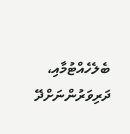ބެލެހެއްޓުމާއި، ދަރިވަރުންނަށްދޭ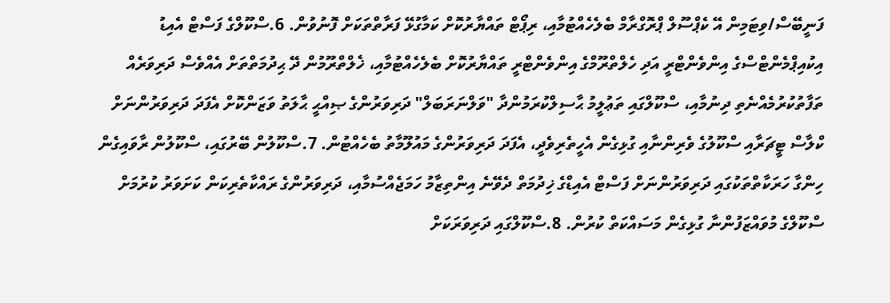ފަނީބޭސް/ވިޓަމިން އޭ ކެޕްސޫލް ޕްރޮގްރާމް ބެލެހެއްޓުމާއި، ރިޕޯޓް ތައްޔާރުކޮށް ކަމާގުޅޭ ފަރާތްތަކަށް ފޮނުވުން. 6.ސްކޫލްގެ ފަސްޓް އެއިޑު އިކުއިޕްމެންޓްސްގެ އިންވެންޓްރީ އަދި ހެލްތްރޫމްގެ އިންވެންޓްރީ ތައްޔާރުކޮށް ބެލެހެއްޓުމާއި، ޚެލްތްރޫމުން ދޭ ޙިދުމަތްތަށް އެއްވެސް ދަރިވަރެއް ތަފާތުކުރުމެއްނެތި ދިނުމާއި، ސްކޫލްގައި ތަޢުލީމު ޙާސިލްކުރަމުންދާ "ވަލްނަރަބަލް" ދަރިވަރުންގެ ޞިއްޙީ ޙާލަތު ވަޒަންކޮށް އެފަދަ ދަރިވަރުންނަށް ކްލާސް ޓީޗަރާއި ސްކޫލުގެ ވެރިންނާއި ގުޅިގެން އެހީތެރިވެދީ، އެފަދަ ދަރިވަރުންގެ މައުލޫމާތު ބެހެއްޓުން. 7.ސްކޫލުން ބޭރުގައި، ސްކޫލުން ރާވައިގެން ހިންގާ ހަރަކާތްތަކުގައި ދަރިވަރުންނަށް ފަސްޓް އެއިޑްގެ ޚިދުމަތް ދެވޭނެ އިންތިޒާމު ހަމަޖެއްސުމާއި، ދަރިވަރުންގެ ރައްކާތެރިކަން ކަށަވަރު ކުރުމަށް ސްކޫލްގެ މުވައްޒަފުންނާ ގުޅިގެން މަސައްކަތް ކުރުން. 8.ސްކޫލްގައި ދަރިވަރަކަށް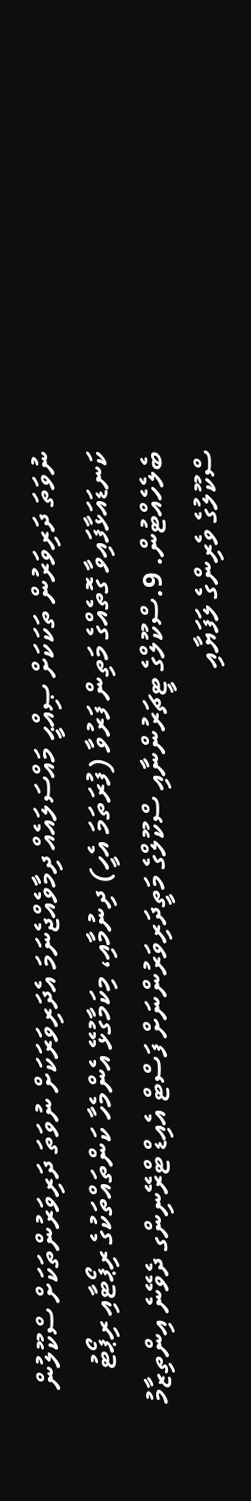ނުވަތަ ދަރިވަރުން ތަކަކަށް ޞިއްޙީ މައްސަލައެއް ދިމާވެއްޖެނަމަ އެދަރިވަރަކަށް ނުވަތަ ދަރިވަރުންތަކަށް ސްކޫލުން ކަނޑައަޅާފައިވާ ގޮތެއްގެ މަތިން ފަރުވާ (ފުރަތަމަ އެހީ) ދިނުމާއި، މިކަމާގުޅޭ އެންމެހާ ކަންތައްތަކުގެ ރިޕޯޓާއި ރިޕޯޓު ބެލެހެއްޓުން. 9.ސްކޫލްގެ ޓީޗަރުންނާއި ސްކޫލްގެ މަތީދަރިވަރުންނަށް ފަސްޓް އެއިޑް ޓްރޭނިންގ ދެވޭނެ އިންތިޒާމު ސްކޫލުގެ ވެރިންގެ ލަފަޔާއި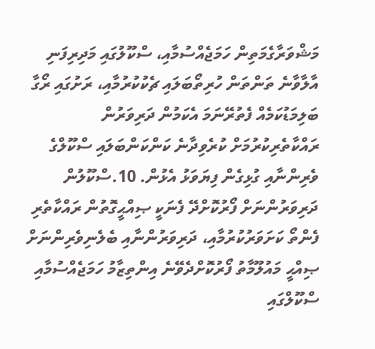މަޝްވަރާގެމަތިން ހަމަޖެއްސުމާއި، ސްކޫލުގައި މަދިރިފަނި އާލާވާނެ ތަންތަން ހުރިތޯބަލައި ޗެކުކުރުމާއި، ރަށުގައި ރޯގާ ބަލިމަޑުކަމެއް ފެތުރޭނަމަ އެކަމުން ދަރިވަރުން ރައްކާތެރިކުރުމަށް ކުރެވިދާނެ ކަންކަންބަލައި ސްކޫލްގެ ވެރިންނާއި ގުޅިގެން ފިޔަވަޅު އެޅުން. 10.ސްކޫލުން ދަރިވަރުންނަށް ފޯރުކޮށްދޭ ފެނަކީ ޞިއްޙީގޮތުން ރައްކާތެރި ފެންތޯ ކަށަވަރުކުރުމާއި، ދަރިވަރުންނާއި ބެލެނިވެރިންނަށް ޞިއްޙީ މައުލޫމާތު ފޯރުކޮށްދެވޭނެ އިންތިޒާމު ހަމަޖެއްސުމާއި ސްކޫލްގައި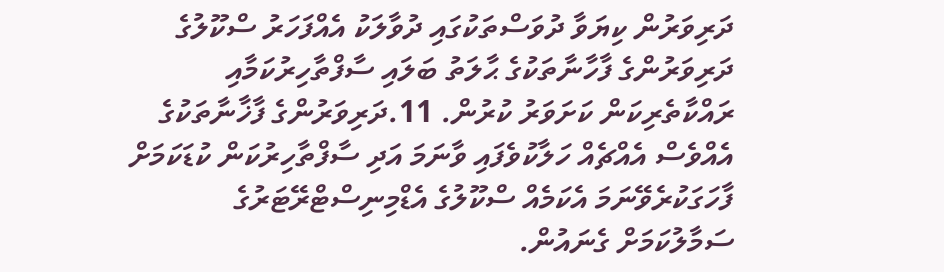ދަރިވަރުން ކިޔަވާ ދުވަސްތަކުގައި ދުވާލަކު އެއްފަހަރު ސްކޫލުގެ ދަރިވަރުންގެ ފާހާނާތަކުގެ ޙާލަތު ބަލައި ސާފްތާހިރުކަމާއި ރައްކާތެރިކަން ކަށަވަރު ކުރުން. 11.ދަރިވަރުންގެ ފާޚާނާތަކުގެ އެއްވެސް އެއްޗެއް ހަލާކުވެފައި ވާނަމަ އަދި ސާފްތާހިރުކަން ކުޑަކަމަށް ފާހަގަކުރެވޭނަމަ އެކަމެއް ސްކޫލުގެ އެޑްމިނިސްޓްރޭޓަރުގެ ސަމާލުކަމަށް ގެނައުން.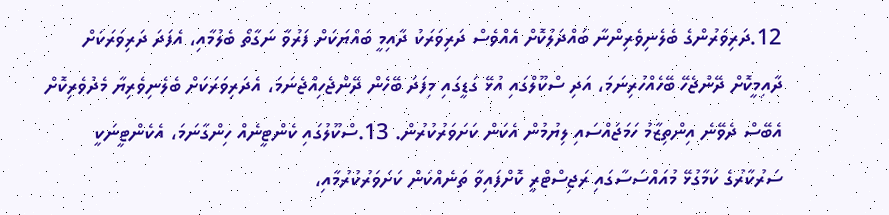12.ދަރިވަރުންގެ ބެލެނިވެރިންނާ ބައްދަލުކޮށް އެއްވެސް ދަރިވަރަކު ދާއިމީ ބައްޔަކަށް ފަރުވާ ނަގާތޯ ބެލުމާއި، އެފަދަ ދަރިވަރަކަށް ދާއިމީކޮށް ދޭންޖެހޭ ބޭހެއްހުރިނަމަ، އަދި ސްކޫލްގައި އުޅޭ ގަޑީގައި މިފަދަ ބޭހެން ދޭންޖެހިއްޖެނަމަ، އެދަރިވަރަކަށް ބެލެނިވެރިޔާ މެދުވެރިކޮށް އެބޭސް ދެވޭނެ އިންތިޒާމު ހަމަޖައްސައި ލިޔުމުން އެކަން ކަށަވަރުކުރުން. 13.ސްކޫލުގައި ކެންޓީނެއް ހިންގާނަމަ، އެކެންޓީނަކީ ސަރުކާރުގެ ކަމާގުޅޭ މުއައްސަސާގައި ރަޖިސްޓްރީ ކޮށްފައިވާ ތަނެއްކަން ކަށަވަރުކުރުމާއި،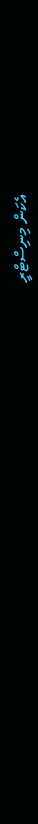އެކަން މިނިސްޓްރީ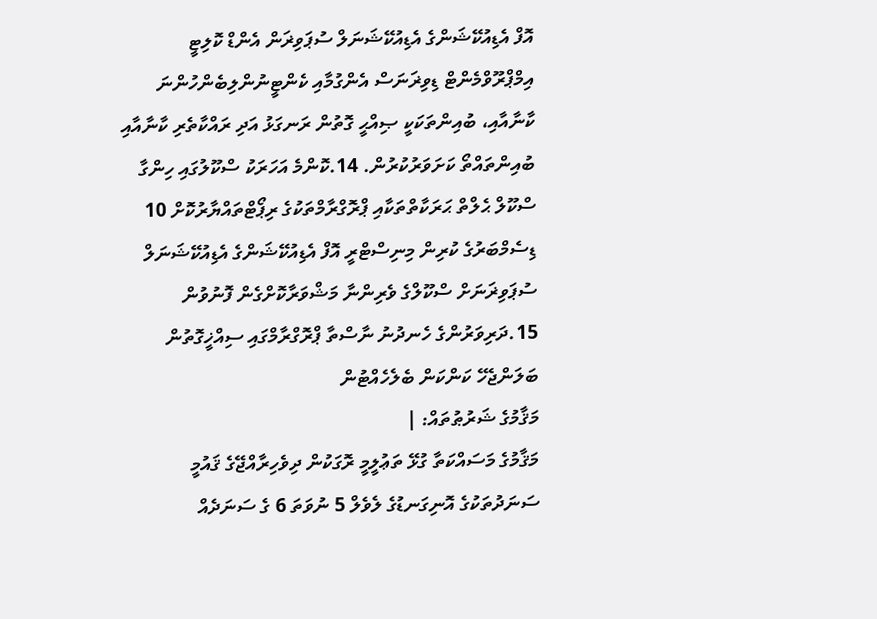އޮފް އެޑިއުކޭޝަންގެ އެޑިއުކޭޝަނަލް ސުޕަވިޜަން އެންޑް ކޮލިޓީ އިމްޕްރޫވްމެންޓް ޑިވިޜަނަސް އެންގުމާއި ކެންޓީނުންލިބެންހުންނަ ކާނާއާއި، ބުއިންތަކަކީ ޞިއްޙީ ގޮތުން ރަނގަޅު އަދި ރައްކާތެރި ކާނާއާއި ބުއިންތައްތޯ ކަށަވަރުކުރުން. 14.ކޮންމެ އަހަރަކު ސްކޫލުގައި ހިންގާ ސްކޫލް ޙެލްތް ޙަރަކާތްތަކާއި ޕްރޮގްރާމްތަކުގެ ރިޕޯޓްތައްޔާރުކޮށް 10 ޑިސެމްބަރުގެ ކުރިން މިނިސްޓްރީ އޮފް އެޑިއުކޭޝަންގެ އެޑިއުކޭޝަނަލް ސުޕަވިޜަނަށް ސްކޫލްގެ ވެރިންނާ މަޝްވަރާކޮށްގެން ފޮނުވުން 15.ދަރިވަރުންގެ ހެނދުނު ނާސްތާ ޕްރޮގްރާމްގައި ސިއްޚީގޮތުން ބަލަންޖެހޭ ކަންކަން ބެލެހެއްޓުން
މަޤާމުގެ ޝަރުޠުތައް: |
މަޤާމުގެ މަސައްކަތާ ގުޅޭ ތަޢުލީމީ ރޮގަކުން ދިވެހިރާއްޖޭގެ ޤައުމީ ސަނަދުތަކުގެ އޮނިގަނޑުގެ ލެވެލް 5 ނުވަތަ 6 ގެ ސަނަދެއް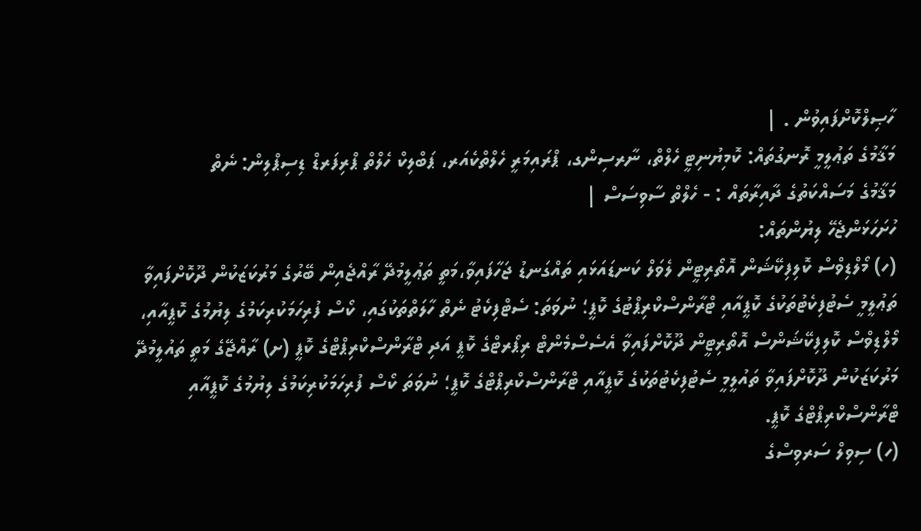ހާޞިލްކޮށްފައިވުން . |
މަޤާމުގެ ތަޢުލީމީ ރޮނގުތައް: ކޮމިޔުނިޓީ ހެލްތް، ނާރސިންގ، ޕްރައިމަރީ ހެލްތްކެއަރ، ޕަބްލިކް ހެލްތް ޕްރިފަރޑް ޑިސިޕްލިން: ނެތް
މަޤާމުގެ މަސައްކަތުގެ ދާއިރާތައް : - ހެލްތް ސާވިސަސް |
ހުށަހަޅަންޖެހޭ ލިޔުންތައް:
(ހ) މޯލްޑިވްސް ކޮލިފިކޭޝަން އޮތޯރިޓީން ލެވަލް ކަނޑައަޅައި ތައްގަނޑު ޖަހާފައިވާ،މަތީ ތަޢުލީމުދޭ ރާއްޖެއިން ބޭރުގެ މަރުކަޒަކުން ދޫކޮށްފައިވާ ތަޢުލީމީ ސެޓުފިކެޓުތަކުގެ ކޮޕީއާއި ޓްރާންސްކްރިޕްޓުގެ ކޮޕީ؛ ނުވަތަ: ސެޓްފިކެޓު ނެތް ހާލަތްތަކުގައި، ކޯސް ފުރިހަމަކުރިކަމުގެ ލިޔުމުގެ ކޮޕީއާއި، މޯލްޑިވްސް ކޮލިފިކޭޝަންސް އޮތޯރިޓީން ދޫކޮށްފައިވާ އެސެސްމެންޓް ރިޕޯރޓްގެ ކޮޕީ އަދި ޓްރާންސްކްރިޕްޓްގެ ކޮޕީ (ށ) ރާއްޖޭގެ މަތީ ތައުލީމުދޭ މަރުކަޒަކުން ދޫކޮށްފައިވާ ތައުލީމީ ސެޓުފިކެޓުތަކުގެ ކޮޕީއާއި ޓްރާންސްކްރިޕްޓްގެ ކޮޕީ؛ ނުވަތަ ކޯސް ފުރިހަމަކުރިކަމުގެ ލިޔުމުގެ ކޮޕީއާއި ޓްރާންސްކްރިޕްޓްގެ ކޮޕީ.
(ހ) ސިވިލް ސަރވިސްގެ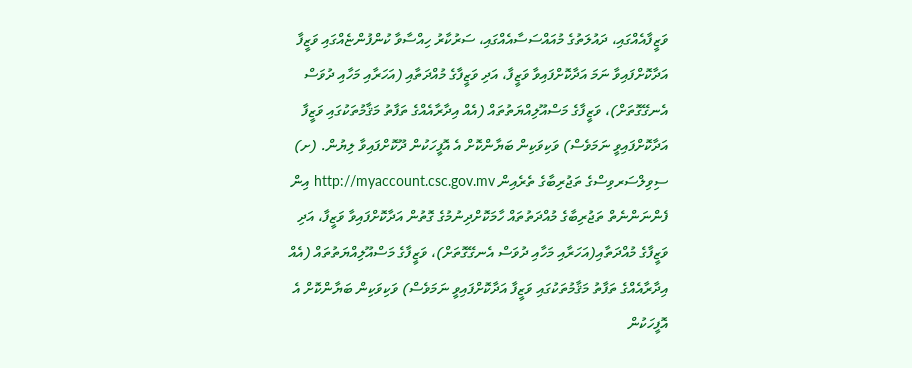ވަޒީފާއެއްގައި، ދައުލަތުގެ މުއައްސަސާއެއްގައި، ސަރުކާރު ހިއްސާވާ ކުންފުންޏެއްގައި ވަޒީފާ އަދާކޮށްފައިވާ ނަމަ އަދާކޮށްފައިވާ ވަޒީފާ، އަދި ވަޒީފާގެ މުއްދަތާއި (އަހަރާއި މަހާއި ދުވަސް އެނގޭގޮތަށް)، ވަޒީފާގެ މަސްއޫލިއްޔަތުތައް (އެއް އިދާރާއެއްގެ ތަފާތު މަޤާމުތަކުގައި ވަޒީފާ އަދާކޮށްފައިވީ ނަމަވެސް) ވަކިވަކިން ބަޔާންކޮށް އެ އޮފީހަކުން ދޫކޮށްފައިވާ ލިޔުން. (ށ) ސިވިލްސަރވިސްގެ ތަޖުރިބާގެ ތެރެއިން http://myaccount.csc.gov.mv އިން ފެންނަންނެތް ތަޖުރިބާގެ މުއްދަތުތައް ހާމަކޮށްދިނުމުގެ ގޮތުން އަދާކޮށްފައިވާ ވަޒީފާ، އަދި ވަޒީފާގެ މުއްދަތާއި(އަހަރާއި މަހާއި ދުވަސް އެނގޭގޮތަށް)، ވަޒީފާގެ މަސްއޫލިއްޔަތުތައް (އެއް އިދާރާއެއްގެ ތަފާތު މަޤާމުތަކުގައި ވަޒީފާ އަދާކޮށްފައިވީ ނަމަވެސް) ވަކިވަކިން ބަޔާންކޮށް އެ އޮފީހަކުން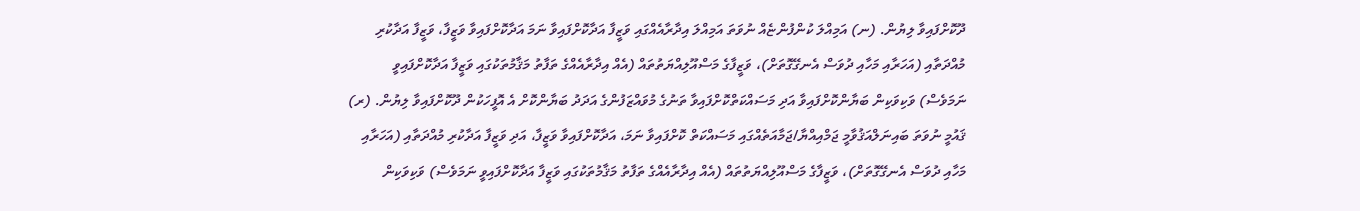ދޫކޮށްފައިވާ ލިޔުން. (ނ) އަމިއްލަ ކުންފުންޏެއް ނުވަތަ އަމިއްލަ އިދާރާއެއްގައި ވަޒީފާ އަދާކޮށްފައިވާ ނަމަ އަދާކޮށްފައިވާ ވަޒީފާ، ވަޒީފާ އަދާކުރި މުއްދަތާއި (އަހަރާއި މަހާއި ދުވަސް އެނގޭގޮތަށް)، ވަޒީފާގެ މަސްއޫލިއްޔަތުތައް (އެއް އިދާރާއެއްގެ ތަފާތު މަޤާމުތަކުގައި ވަޒީފާ އަދާކޮށްފައިވީ ނަމަވެސް) ވަކިވަކިން ބަޔާންކޮށްފައިވާ އަދި މަސައްކަތްކޮށްފައިވާ ތަނުގެ މުވައްޒަފުންގެ އަދަދު ބަޔާންކޮށް އެ އޮފީހަކުން ދޫކޮށްފައިވާ ލިޔުން. (ރ) ޤައުމީ ނުވަތަ ބައިނަލްއަޤުވާމީ ޖަމްއިއްޔާ/ޖަމާއަތެއްގައި މަސައްކަތް ކޮށްފައިވާ ނަމަ، އަދާކޮށްފައިވާ ވަޒީފާ، އަދި ވަޒީފާ އަދާކުރި މުއްދަތާއި (އަހަރާއި މަހާއި ދުވަސް އެނގޭގޮތަށް)، ވަޒީފާގެ މަސްއޫލިއްޔަތުތައް (އެއް އިދާރާއެއްގެ ތަފާތު މަޤާމުތަކުގައި ވަޒީފާ އަދާކޮށްފައިވީ ނަމަވެސް) ވަކިވަކިން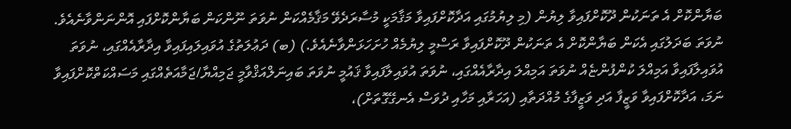ބަޔާންކޮށް އެ ތަނަކުން ދޫކޮށްފައިވާ ލިޔުން (މި ލިޔުމުގައި އަދާކޮށްފައިވާ މަޤާމަކީ މުސާރަދެވޭ މަޤާމެއްކަން ނުވަތަ ނޫންކަން ބަޔާންކޮށްފައި އޮންނަންވާނެއެވެ. ނުވަތަ ބަދަލުގައި އެކަން ބަޔާންކޮށް އެ ތަނަކުން ދޫކޮށްފައިވާ ރަސްމީ ލިޔުމެއް ހުށަހަޅަންވާނެއެވެ.) (ބ) ދަޢުލަތުގެ އުވައިލައިފައިވާ އިދާރާއެއްގައި، ނުވަތަ އުވައިލާފައިވާ އަމިއްލަ ކުންފުންޏެއް ނުވަތަ އަމިއްލަ އިދާރާއެއްގައި، ނުވަތަ އުވައިލާފައިވާ ޤައުމީ ނުވަތަ ބައިނަލްއަޤްވާމީ ޖަމިއްޔާ/ޖަމާއަތެއްގައި މަސައްކަތްކޮށްފައިވާ ނަމަ، އަދާކޮށްފައިވާ ވަޒީފާ އަދި ވަޒީފާގެ މުއްދަތާއި (އަހަރާއި މަހާއި ދުވަސް އެނގޭގޮތަށް)،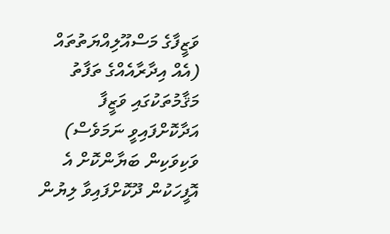ވަޒީފާގެ މަސްއޫލިއްޔަތުތައް (އެއް އިދާރާއެއްގެ ތަފާތު މަޤާމުތަކުގައި ވަޒީފާ އަދާކޮށްފައިވީ ނަމަވެސް) ވަކިވަކިން ބަޔާންކޮށް އެ އޮފީހަކުން ދޫކޮށްފައިވާ ލިޔުން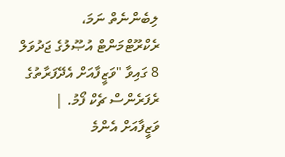ލިބެންނެތް ނަމަ، ރެކްރޫޓްމަންޓް އުޞޫލުގެ ޖަދުވަލް 8 ގައިވާ "ވަޒީފާއަށް އެދޭފަރާތުގެ ރެފަރެންސް ޗެކް ފޯމު. |
ވަޒީފާއަށް އެންމެ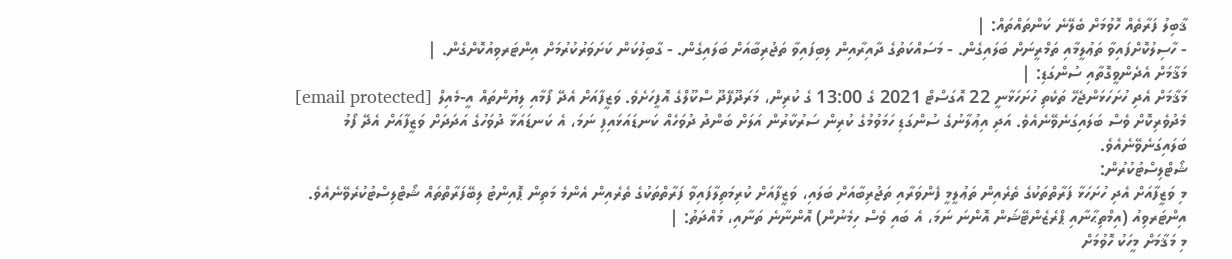ޤާބިލު ފަރާތެއް ހޮވުމަށް ބެލޭނެ ކަންތައްތައް: |
- ހާސިލުކޮށްފައިވާ ތަޢުލީމާއި ތަމްރީނަށް ބަލައިގެން. - މަސައްކަތުގެ ދާއިރާއިން ލިބިފައިވާ ތަޖުރިބާއަށް ބަލައިގެން. - ގާބިލުކަން ކަށަވަރުކުރުމަށް އިންޓަރވިއުކޮށްގެން. |
މަޤާމަށް އެދެންވީގޮތާއި ސުންގަޑި: |
މަޤާމަށް އެދި ހުށަހަޅަންޖެހޭ ތަކެތި ހުށަހަޅާނީ 22 އޮގަސްޓް 2021 ގެ 13:00 ގެ ކުރިން، މަރަދޫފޭދޫ ސްކޫލްގެ އޮފީހަށެވެ. ވަޒީފާއަށް އެދޭ ފޯމާއި ލިޔުންތައް އީ-މެއިލް [email protected] މެދުވެރިކޮށް ވެސް ބަލައިގަނެވޭނެއެވެ. އަދި އިޢުލާނުގެ ސުންގަޑި ހަމަވުމުގެ ކުރިން ސަރުކާރުން އަލަށް ބަންދު ދުވަހެއް ކަނޑައަޅައިފި ނަމަ، އެ ކަނޑައަޅާ ދުވަހުގެ އަދަދަށް ވަޒީފާއަށް އެދޭ ފޯމު ބަލައިގަނެވޭނެއެވެ.
ޝޯޓްލިސްޓުކުރުން:
މި ވަޒީފާއަށް އެދި ހުށަހަޅާ ފަރާތްތަކުގެ ތެރެއިން ތަޢުލީމީ ފެންވަރާއި ތަޖުރިބާއަށް ބަލައި، ވަޒީފާއަށް ކުރިމަތިލާފައިވާ ފަރާތްތަކުގެ ތެރެއިން އެންމެ މަތިން ޕޮއިންޓު ލިބޭފަރާތްތައް ޝޯޓްލިސްޓުކުރެވޭނެއެވެ.
އިންޓަރވިއު (އިމްތިޙާނާއި ޕްރެޒެންޓޭޝަން އޮންނަ ނަމަ، އެ ބައި ވެސް ހިމެނުން) އޮންނާނެ ތަނާއި، މުއްދަތު: |
މި މަޤާމަށް މީހަކު ހޮވުމަށް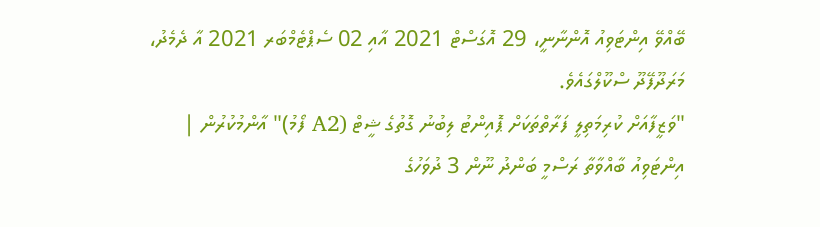ބޭއްވޭ އިންޓަވިއު އޮންނާނީ، 29 އޮގަސްޓް 2021 އާއި 02 ސެޕްޓެމްބަރ 2021 އާ ދެމެދު، މަރަދޫފޭދޫ ސްކޫލްގައެވެ.
"ވަޒީފާއަށް ކުރިމަތިލީ ފަރާތްތަކަށް ޕޮއިންޓު ލިބުނު ގޮތުގެ ޝީޓް (A2 ފޯމު)" އާންމުކުރުން |
އިންޓަވިއު ބާއްވާތާ ރަސްމީ ބަންދު ނޫން 3 ދުވަހުގެ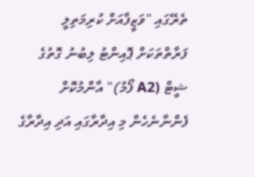ތެރޭގައި "ވަޒީފާއަށް ކުރިމަތިލީ ފަރާތްތަކަށް ޕޮއިންޓު ލިބުނު ގޮތުގެ ޝީޓް (A2 ފޯމު)" އާންމުކޮށް ފެންނާނެހެން މި އިދާރާގައި އަދި އިދާރާގެ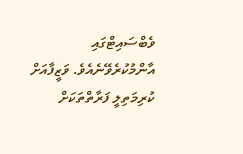ވެބްސައިޓްގައި އާންމުކުރެވޭނެއެވެ. ވަޒީފާއަށް ކުރިމަތިލީ ފަރާތްތަކަށް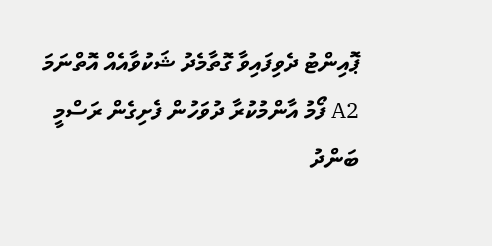ޕޮއިންޓު ދެވިފައިވާ ގޮތާމެދު ޝަކުވާއެއް އޮތްނަމަ A2 ފޯމު އާންމުކުރާ ދުވަހުން ފެށިގެން ރަސްމީ ބަންދު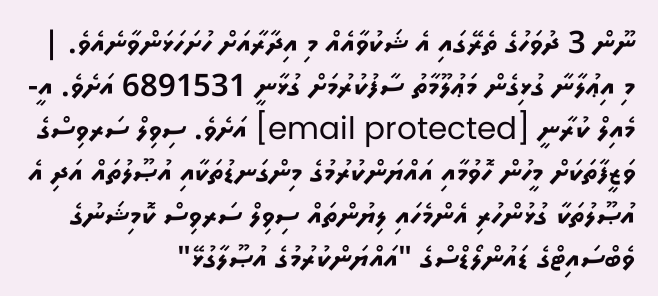ނޫން 3 ދުވަހުގެ ތެރޭގައި އެ ޝަކުވާއެއް މި އިދާރާއަށް ހުށަހަޅަންވާނެއެވެ. |
މި އިޢުލާނާ ގުޅިގެން މަޢުލޫމާތު ސާފުކުރުމަށް ގުޅާނީ 6891531 އަށެވެ. އީ-މެއިލް ކުރާނީ [email protected] އަށެވެ. ސިވިލް ސަރވިސްގެ ވަޒީފާތަކަށް މީހުން ހޮވުމާއި އައްޔަންކުރުމުގެ މިންގަނޑުތަކާއި އުޞޫލުތައް އަދި އެ އުޞޫލުތަކާ ގުޅުންހުރި އެންމެހައި ލިޔުންތައް ސިވިލް ސަރވިސް ކޮމިޝަނުގެ ވެބްސައިޓްގެ ޑައުންލޯޑްސްގެ "އައްޔަންކުރުމުގެ އުޞޫލާގުޅޭ"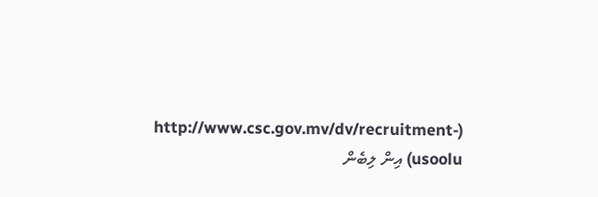(http://www.csc.gov.mv/dv/recruitment-usoolu) އިން ލިބެން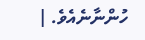ހުންނާނެއެވެ. |